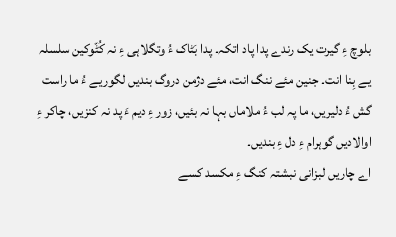بلوچ ءِ گیرت یک رندے پدا پاد اتکہ۔ پدا بَٹاک ءُ وتگلاہی ءِ نہ کُٹّوکین سلسلہ یے بِنا انت۔ جنین مئے ننگ انت، مئے دژمن دروگ بندیں لگوریے ءُ ما راست گش ءُ دلیریں، ما پہ لب ءُ ملاماں بہا نہ بئیں، زور ءِ دیم ءَ پد نہ کنزیں، چاکر ءِ اوالادیں گوہرام ءِ دل ءِ بندیں۔
اے چاریں لبزانی نبشتہ کنگ ءِ مکسد کسے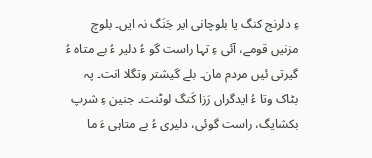ءِ دلرنج کنگ یا بلوچانی ایر جَنَگ نہ ایں۔ بلوچ مزنیں قومے، آئی ءِ تہا راست گو ءُ دلیر ءُ بے متاہ ءُ گیرتی ئیں مردم مان۔ بلے گیشتر وتگلا انت۔ پہ بٹاک وتا ءُ ایدگراں رَزا کَنگ لوٹنت۔ جنین ءِ شرپ بکشایگ، راست گوئی، دلیری ءُ بے متاہی ءَ ما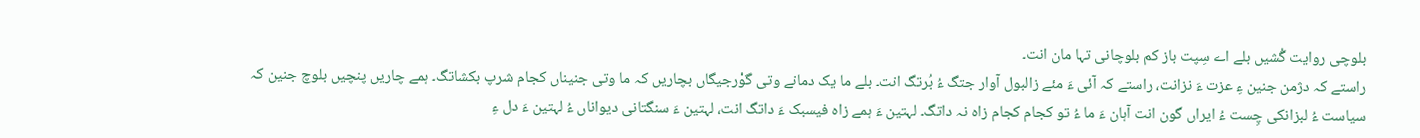بلوچی روایت گُشیں بلے اے سِپت باز کم بلوچانی تہا مان انت۔
راستے کہ دژمن جنین ءِ عزت ءَ نزانت، راستے کہ آئی ءَ مئے زالبول آوار جتگ ءُ بُرتگ انت۔ بلے ما یک دمانے وتی گوْرجیگاں بچاریں کہ ما وتی جنیناں کجام شرپ بکشاتگ۔ ہمے چاریں پنچیں بلوچ جنین کہ سیاست ءُ لبزانکی چِست ءُ ایراں گون انت آہان ءَ ما ءُ تو کجام کجام زاہ نہ داتگ۔ لہتین ءَ ہمے زاہ فیسبک ءَ داتگ انت، لہتین ءَ سنگتانی دیواناں ءُ لہتین ءَ دل ءِ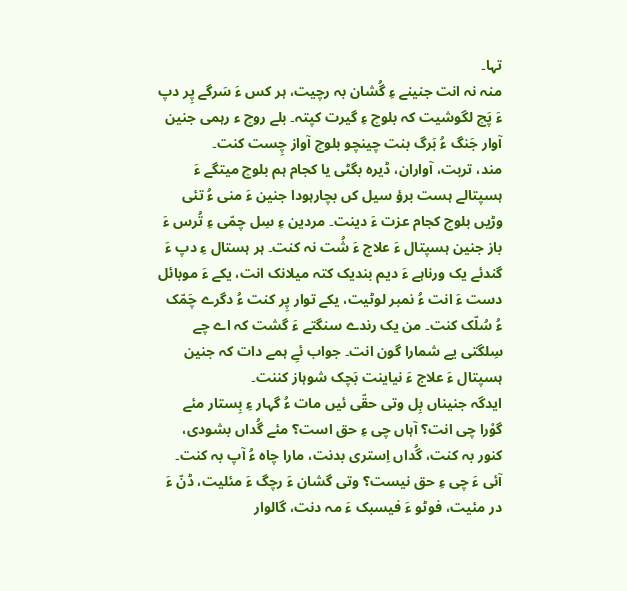تہا۔
منہ نہ انت جنینے ءِ گُشان بہ رچیت، ہر کس ءَ سَرگے پِر دپ ءَ پَچ لگوشیت کہ بلوچ ءِ گیرت کپتہ۔ بلے روچ ء رہمی جنین آوار جَنگ ءُ بَرگ بنت چینچو بلوچ آواز چِست کنت۔
مند، تربت، آواران، ڈیرہ بگٹی یا کجام ہم بلوچ میتگے ءَ ہسپتالے ہست برؤ سیل کں بچارہودا جنین ءَ منی ءُ تئی وڑیں بلوچ کجام عزت ءَ دینت۔ مردین ءِ سِل چمّی ءِ تُرس ءَ باز جنین ہسپتال ءَ علاج ءَ شُت نہ کنت۔ ہر ہستال ءِ دپ ءَ گندئے یک ورناہے ءَ دیم بندیک کتہ میلانک انت، یکے ءَ موبائل دست ءَ انت ءُ نمبر لوٹیت، یکے توار پِر کنت ءُ دگرے چَمّک ءُ سُلّک کنت۔ من یک رندے سنگتے ءَ گشت کہ اے چے سِلگتی یے شمارا گون انت۔ جواب ئےِ ہمے دات کہ جنین ہسپتال ءَ علاج ءَ نیاینت بَچک شوہاز کننت۔
ایدگہ جنیناں بِل وتی حقّی ئیں مات ءُ گہار ءِ بِستار مئے گوْرا چی انت؟ آہاں چی ءِ حق است؟ مئے گُداں بشودی، کنور بہ کنت، گُداں اِستری بدنت، مارا چاہ ءُ آپ بہ کنت۔ آئی ءَ چی ءِ حق نیست؟ وتی گشان ءَ رچگ ءَ مئلیت، ڈنّ ءَ در مئیت، فوٹو ءَ فیسبک ءَ مہ دنت، گالوار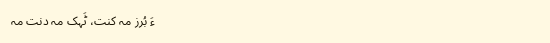ءَ بُرز مہ کنت، ٹَہک مہ دنت مہ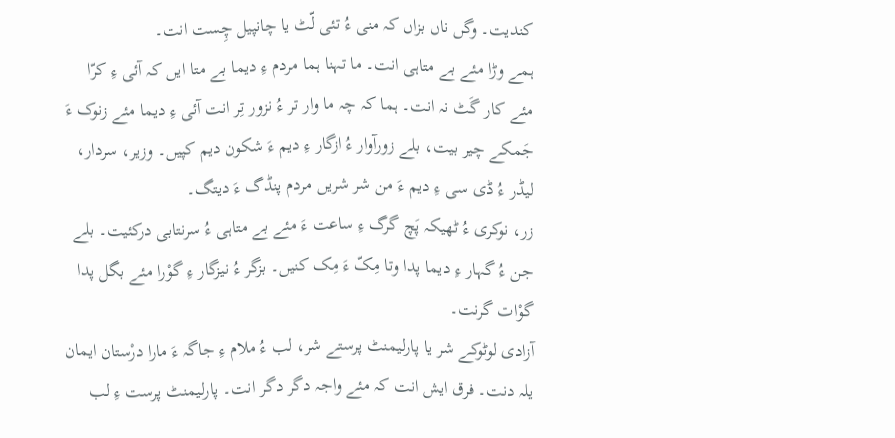کندیت۔ وگں ناں بزاں کہ منی ءُ تئی لّٹ یا چانپیل چِست انت۔
ہمے وڑا مئے بے متاہی انت۔ ما تہنا ہما مردم ءِ دیما بے متا ایں کہ آئی ءِ کرّا مئے کار گَٹ نہ انت۔ ہما کہ چہ ما وار تر ءُ نزور تِر انت آئی ءِ دیما مئے زنوک ءَ جَمکے چیر بیت، بلے زورآوار ءُ ازگار ءِ دیم ءَ شکون دیم کپیں۔ وزیر، سردار، لیڈر ءُ ڈی سی ءِ دیم ءَ من شر شریں مردم پنڈگ ءَ دیتگ۔
زر، نوکری ءُ ٹھیکہ پَچ گرگ ءِ ساعت ءَ مئے بے متاہی ءُ سرنتابی درکئیت۔ بلے جن ءُ گہار ءِ دیما پدا وتا مِکّ ءَ مِک کنیں۔ بزگر ءُ نیزگار ءِ گوْرا مئے بگل پدا گوْات گرنت۔
آزادی لوٹوکے شر یا پارلیمنٹ پرستے شر، لب ءُ ملام ءِ جاگہ ءَ مارا درْستان ایمان یلہ دنت۔ فرق ایش انت کہ مئے واجہ دگر دگر انت۔ پارلیمنٹ پرست ءِ لب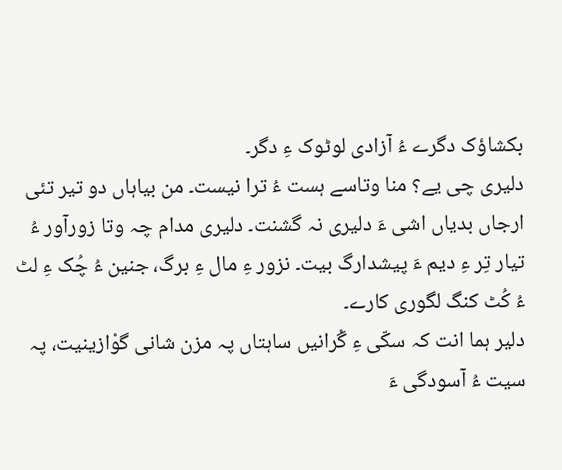بکشاؤک دگرے ءُ آزادی لوٹوک ءِ دگر۔
دلیری چی یے؟ منا وتاسے ہست ءُ ترا نیست۔ من بیاہاں دو تیر تئی ارجاں بدیاں اشی ءَ دلیری نہ گشنت۔ دلیری مدام چہ وتا زورآور ءُ تیار تِر ءِ دیم ءَ پیشدارگ بیت۔ نزور ءِ مال ءِ برگ، جنین ءُ چُک ءِ لٹ ءُ کُٹ کنگ لگوری کارے۔
دلیر ہما انت کہ سکّی ءِ گْرانیں ساہتاں پہ مزن شانی گوْازینیت، پہ سیت ءُ آسودگی ءَ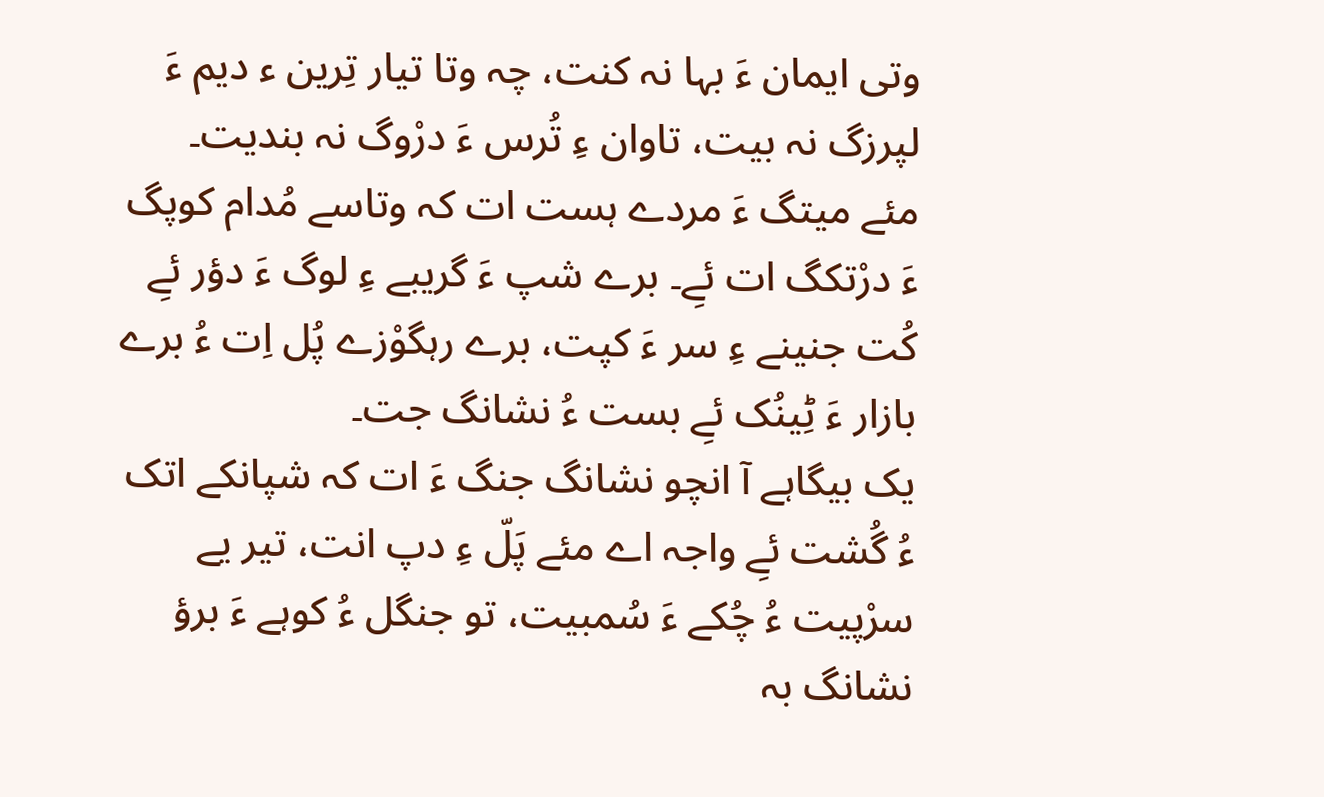وتی ایمان ءَ بہا نہ کنت، چہ وتا تیار تِرین ء دیم ءَ لپرزگ نہ بیت، تاوان ءِ تُرس ءَ درْوگ نہ بندیت۔
مئے میتگ ءَ مردے ہست ات کہ وتاسے مُدام کوپگ ءَ درْتکگ ات ئےِ۔ برے شپ ءَ گریبے ءِ لوگ ءَ دؤر ئےِ کُت جنینے ءِ سر ءَ کپت، برے رہگوْزے پُل اِت ءُ برے بازار ءَ ٹِینُک ئےِ بست ءُ نشانگ جت۔
یک بیگاہے آ انچو نشانگ جنگ ءَ ات کہ شپانکے اتک ءُ گُشت ئےِ واجہ اے مئے پَلّ ءِ دپ انت، تیر یے سرْپیت ءُ چُکے ءَ سُمبیت، تو جنگل ءُ کوہے ءَ برؤ نشانگ بہ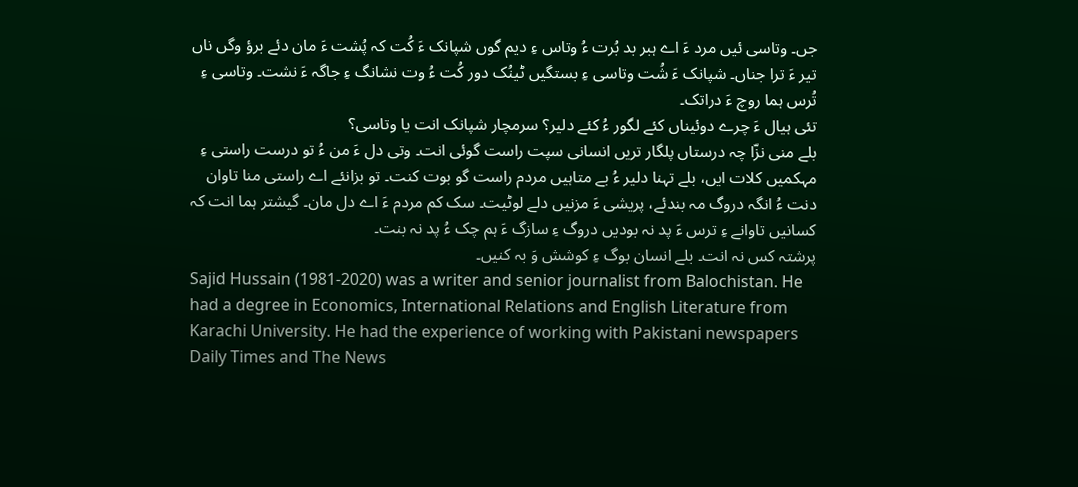جں۔ وتاسی ئیں مرد ءَ اے ہبر بد بُرت ءُ وتاس ءِ دیم گوں شپانک ءَ کُت کہ پُشت ءَ مان دئے برؤ وگں ناں تیر ءَ ترا جناں۔ شپانک ءَ شُت وتاسی ءِ بستگیں ٹینُک دور کُت ءُ وت نشانگ ءِ جاگہ ءَ نشت۔ وتاسی ءِ تُرس ہما روچ ءَ دراتک۔
تئی ہیال ءَ چرے دوئیناں کئے لگور ءُ کئے دلیر؟ سرمچار شپانک انت یا وتاسی؟
بلے منی نزّا چہ درستاں پلگار تریں انسانی سپت راست گوئی انت۔ وتی دل ءَ من ءُ تو درست راستی ءِ مہکمیں کلات ایں، بلے تہنا دلیر ءُ بے متاہیں مردم راست گو بوت کنت۔ تو بزانئے اے راستی منا تاوان دنت ءُ انگہ دروگ مہ بندئے، پریشی ءَ مزنیں دلے لوٹیت۔ سک کم مردم ءَ اے دل مان۔ گیشتر ہما انت کہ کسانیں تاوانے ءِ ترس ءَ پد نہ بودیں دروگ ءِ سازگ ءَ ہم چک ءُ پد نہ بنت۔
پرشتہ کس نہ انت۔ بلے انسان بوگ ءِ کوشش وَ بہ کنیں۔
Sajid Hussain (1981-2020) was a writer and senior journalist from Balochistan. He had a degree in Economics, International Relations and English Literature from Karachi University. He had the experience of working with Pakistani newspapers Daily Times and The News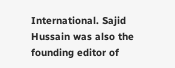International. Sajid Hussain was also the founding editor of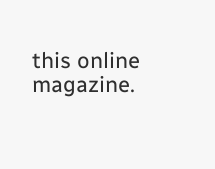this online magazine.